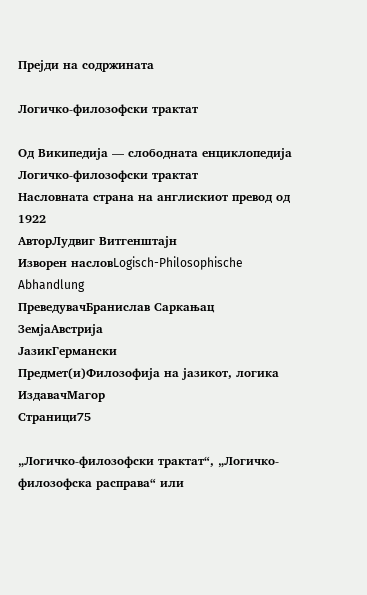Прејди на содржината

Логичко-филозофски трактат

Од Википедија — слободната енциклопедија
Логичко-филозофски трактат
Насловната страна на англискиот превод од 1922
АвторЛудвиг Витгенштајн
Изворен насловLogisch-Philosophische Abhandlung
ПреведувачБранислав Саркањац
ЗемјаАвстрија
ЈазикГермански
Предмет(и)Филозофија на јазикот, логика
ИздавачМагор
Страници75

„Логичко-филозофски трактат“, „Логичко-филозофска расправа“ или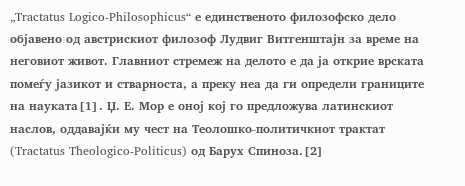„Tractatus Logico-Philosophicus“ е единственото филозофско дело објавено од австрискиот филозоф Лудвиг Витгенштајн за време на неговиот живот. Главниот стремеж на делото е да ја открие врската помеѓу јазикот и стварноста, а преку неа да ги определи границите на науката[1]. Џ. Е. Мор е оној кој го предложува латинскиот наслов, оддавајќи му чест на Теолошко-политичкиот трактат (Tractatus Theologico-Politicus) од Барух Спиноза.[2]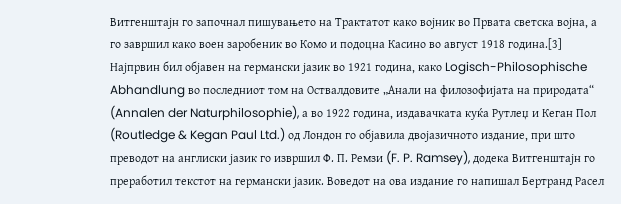Витгенштајн го започнал пишувањето на Трактатот како војник во Првата светска војна, а го завршил како воен заробеник во Комо и подоцна Касино во август 1918 година.[3] Најпрвин бил објавен на германски јазик во 1921 година, како Logisch-Philosophische Abhandlung во последниот том на Оствалдовите „Анали на филозофијата на природата“ (Annalen der Naturphilosophie), а во 1922 година, издавачката куќа Рутлеџ и Кеган Пол (Routledge & Kegan Paul Ltd.) од Лондон го објавила двојазичното издание, при што преводот на англиски јазик го извршил Ф. П. Ремзи (F. P. Ramsey), додека Витгенштајн го преработил текстот на германски јазик. Воведот на ова издание го напишал Бертранд Расел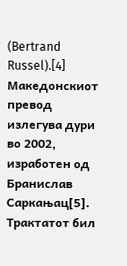(Bertrand Russel).[4] Македонскиот превод излегува дури во 2002, изработен од Бранислав Саркањац[5]. Трактатот бил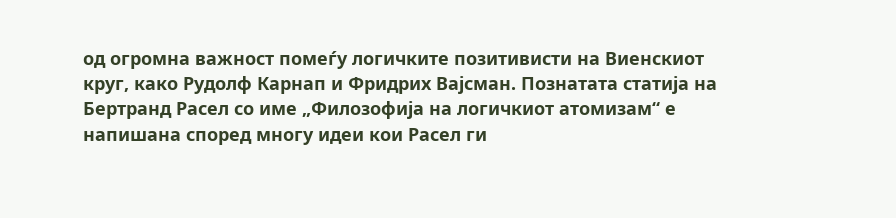од огромна важност помеѓу логичките позитивисти на Виенскиот круг, како Рудолф Карнап и Фридрих Вајсман. Познатата статија на Бертранд Расел со име „Филозофија на логичкиот атомизам“ е напишана според многу идеи кои Расел ги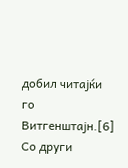добил читајќи го Витгенштајн.[6] Со други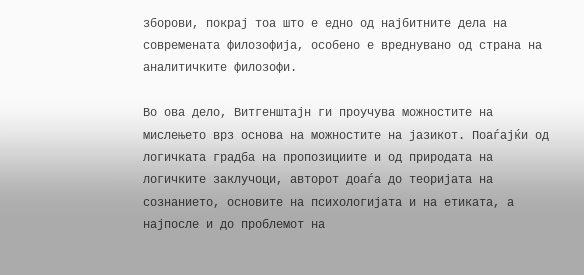зборови, покрај тоа што е едно од најбитните дела на современата филозофија, особено е вреднувано од страна на аналитичките филозофи.

Во ова дело, Витгенштајн ги проучува можностите на мислењето врз основа на можностите на јазикот. Поаѓајќи од логичката градба на пропозициите и од природата на логичките заклучоци, авторот доаѓа до теоријата на сознанието, основите на психологијата и на етиката, а најпосле и до проблемот на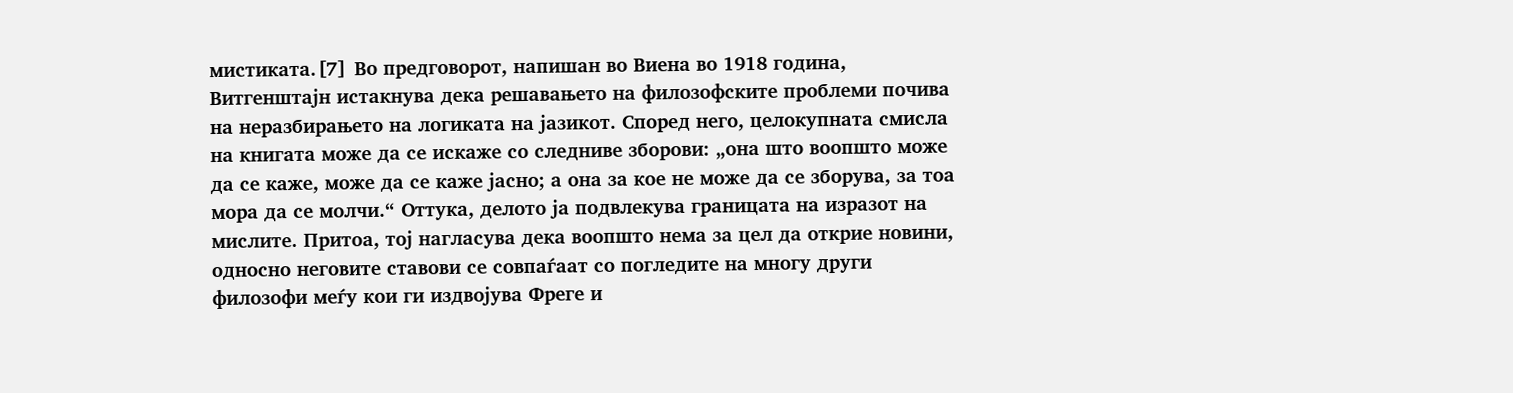мистиката.[7] Во предговорот, напишан во Виена во 1918 година, Витгенштајн истакнува дека решавањето на филозофските проблеми почива на неразбирањето на логиката на јазикот. Според него, целокупната смисла на книгата може да се искаже со следниве зборови: „она што воопшто може да се каже, може да се каже јасно; а она за кое не може да се зборува, за тоа мора да се молчи.“ Оттука, делото ја подвлекува границата на изразот на мислите. Притоа, тој нагласува дека воопшто нема за цел да открие новини, односно неговите ставови се совпаѓаат со погледите на многу други филозофи меѓу кои ги издвојува Фреге и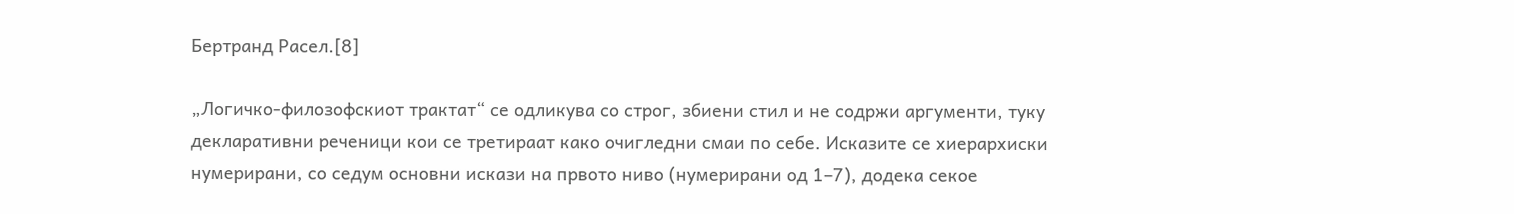Бертранд Расел.[8]

„Логичко-филозофскиот трактат“ се одликува со строг, збиени стил и не содржи аргументи, туку декларативни реченици кои се третираат како очигледни смаи по себе. Исказите се хиерархиски нумерирани, со седум основни искази на првото ниво (нумерирани од 1–7), додека секое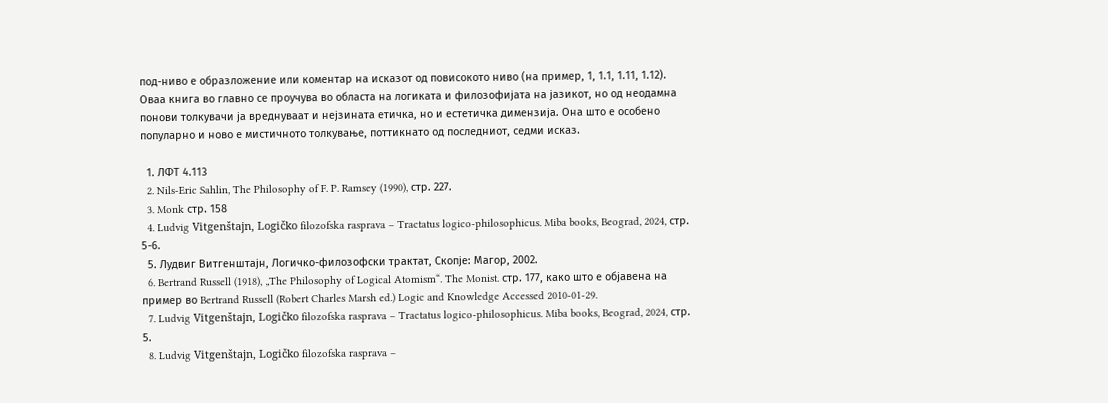под-ниво е образложение или коментар на исказот од повисокото ниво (на пример, 1, 1.1, 1.11, 1.12). Оваа книга во главно се проучува во областа на логиката и филозофијата на јазикот, но од неодамна понови толкувачи ја вреднуваат и нејзината етичка, но и естетичка димензија. Она што е особено популарно и ново е мистичното толкување, поттикнато од последниот, седми исказ.

  1. ЛФТ 4.113
  2. Nils-Eric Sahlin, The Philosophy of F. P. Ramsey (1990), стр. 227.
  3. Monk стр. 158
  4. Ludvig Vitgenštajn, Logičko filozofska rasprava – Tractatus logico-philosophicus. Miba books, Beograd, 2024, стр. 5-6.
  5. Лудвиг Витгенштајн, Логичко-филозофски трактат, Скопје: Магор, 2002.
  6. Bertrand Russell (1918), „The Philosophy of Logical Atomism“. The Monist. стр. 177, како што е објавена на пример во Bertrand Russell (Robert Charles Marsh ed.) Logic and Knowledge Accessed 2010-01-29.
  7. Ludvig Vitgenštajn, Logičko filozofska rasprava – Tractatus logico-philosophicus. Miba books, Beograd, 2024, стр. 5.
  8. Ludvig Vitgenštajn, Logičko filozofska rasprava –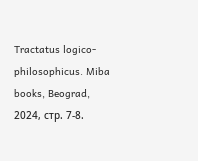Tractatus logico-philosophicus. Miba books, Beograd, 2024, стр. 7-8.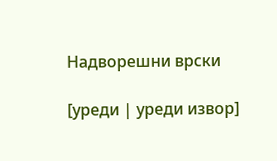Надворешни врски

[уреди | уреди извор]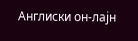Англиски он-лајн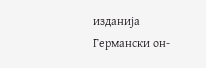изданија
Германски он-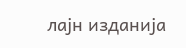лајн изданија